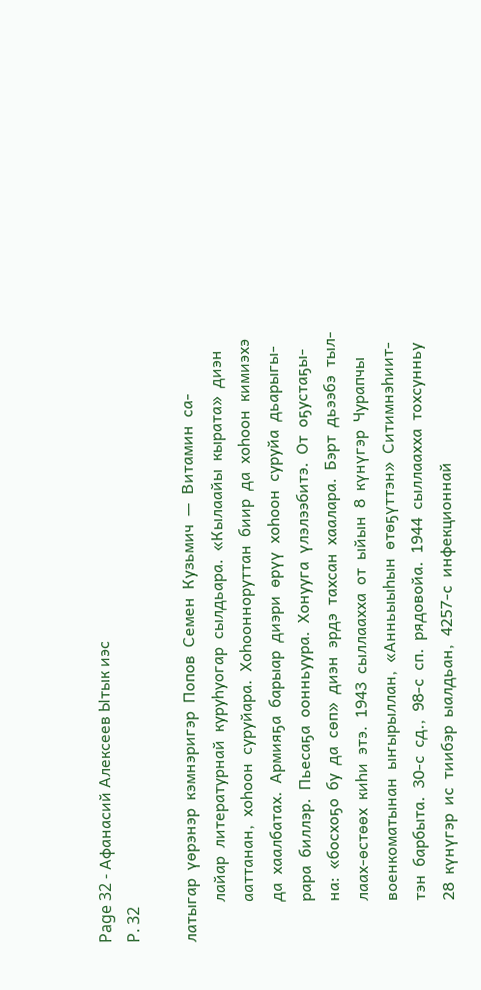Page 32 - Афанасий Алексеев Ытык иэс
P. 32

латыгар  үөрэнэр  кэмнэригэр  Попов  Семен  Кузьмич  —  Витамин  са-
          лайар  литературнай  куруһуогар  сылдьара.  «Кылаайы  кырата»  диэн
          ааттанан,  хоһоон  суруйара.  Хоһоонноруттан  биир  да  хоһоон  кимиэхэ
          да  хаалбатах.  Армияҕа  барыар  диэри  өрүү  хоһоон  суруйа  дьарыгы-
          рара  биллэр.  Пьесаҕа  оонньуура.  Хонууга  үлэлээбитэ.  От  оҕустаҕы-
          на:  «босхоҕо  бу  да  сөп»  диэн  эрдэ  тахсан  хаалара.  Бэрт  дьээбэ  тыл-
          лаах-өстөөх  киһи  этэ.  1943  сыллаахха  от  ыйын  8  күнүгэр  Чурапчы
          военкоматынан  ыҥырыллан,  «Анньыыһын  өтөҕүттэн»  Ситимнэһиит-
          тэн  барбыта.  30-с  сд.,  98-с  сп.  рядовойа.  1944  сыллаахха  тохсунньу
          28  күнүгэр  ис  тиибэр  ыалдьан,  4257-с  инфекционнай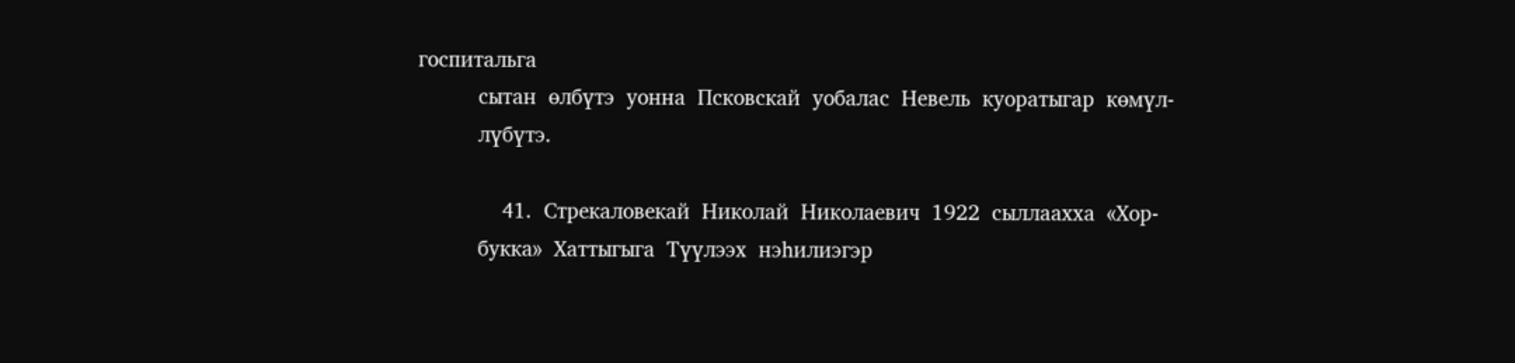госпитальга
          сытан  өлбүтэ  уонна  Псковскай  уобалас  Невель  куоратыгар  көмүл-
          лүбүтэ.

              41.  Стрекаловекай  Николай  Николаевич  1922  сыллаахха  «Хор-
          букка»  Хаттыгыга  Түүлээх  нэһилиэгэр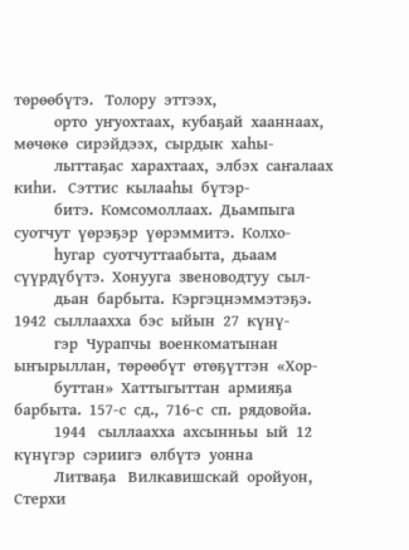төрөөбүтэ.   Толору  эттээх,
          орто  уҥуохтаах,  кубаҕай  хааннаах,  мөчөкө  сирэйдээх,  сырдык  хаһы-
          лыттаҕас  харахтаах,  элбэх  саҥалаах  киһи.   Сэттис  кылааһы  бүтэр-
          битэ.  Комсомоллаах.  Дьампыга  суотчут  үөрэҕэр  үөрэммитэ.  Колхо-
          һугар  суотчуттаабыта,  дьаам  сүүрдүбүтэ.  Хонууга  звеноводтуу  сыл-
          дьан  барбыта.  Кэргэцнэммэтэҕэ.  1942  сыллаахха  бэс  ыйын  27  күнү-
          гэр  Чурапчы  военкоматынан  ыҥырыллан,  төрөөбүт  өтөҕүттэн  «Хор-
          буттан»  Хаттыгыттан  армияҕа  барбыта.  157-с  сд.,  716-с  сп.  рядовойа.
          1944   сыллаахха  ахсынньы  ый  12  күнүгэр  сэриигэ  өлбүтэ  уонна
          Литваҕа   Вилкавишскай  оройуон,  Стерхи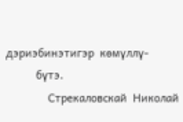дэриэбинэтигэр  көмүллү-
          бүтэ.
              Стрекаловскай  Николай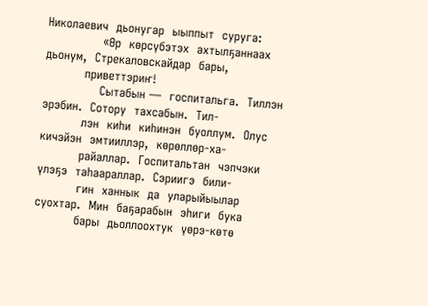Николаевич  дьонугар  ыыппыт  суруга:
              «Өр  көрсүбэтэх  ахтылҕаннаах  дьонум,  Стрекаловскайдар  бары,
          приветтэриҥ!
              Сытабын —  госпитальга.  Тиллэн  эрэбин.  Сотору  тахсабын.  Тил-
          лэн  киһи  киһинэн  буоллум.  Олус  кичэйэн  эмтииллэр,  көрөллөр-ха-
          райаллар.  Госпитальтан  чэпчэки  үлэҕэ  таһаараллар.  Сэриигэ  били-
          гин  ханнык  да  уларыйыылар  суохтар.  Мин  баҕарабын  эһиги  бука
          бары  дьоллоохтук  үөрэ-көтө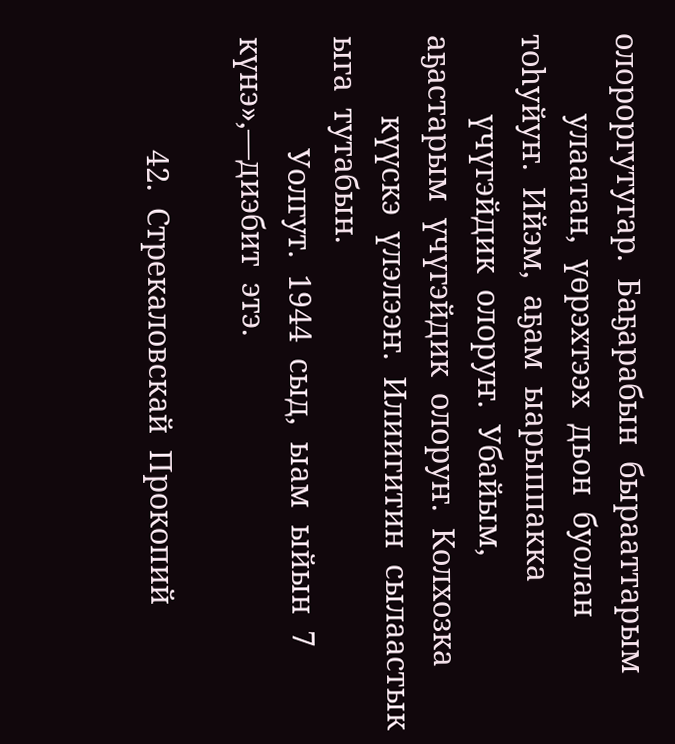олороргутугар.  Баҕарабын  бырааттарым
          улаатан,  үөрэхтээх  дьон  буолан  тоһуйуҥ.  Ийэм,  аҕам  ыарыппакка
          үчүгэйдик  олоруҥ.  Убайым,  аҕастарым  үчүгэйдик  олоруҥ.  Колхозка
          күүскэ  үлэлээҥ.  Илиигитин  сылаастык  ыга  тутабын.
              Уолгут.  1944  сыд,  ыам  ыйын  7  күнэ»,—диэбит  этэ.

              42.  Стрекаловскай  Прокопий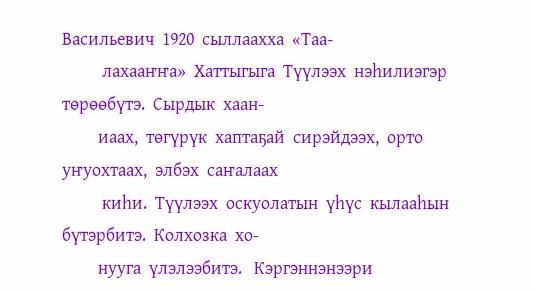Васильевич  1920  сыллаахха  «Таа-
          лахааҥҥа»  Хаттыгыга  Түүлээх  нэһилиэгэр  төрөөбүтэ.  Сырдык  хаан-
         иаах,  төгүрүк  хаптаҕай  сирэйдээх,  орто  уҥуохтаах,  элбэх  саҥалаах
          киһи.  Түүлээх  оскуолатын  үһүс  кылааһын  бүтэрбитэ.  Колхозка  хо-
         нууга  үлэлээбитэ.   Кэргэннэнээри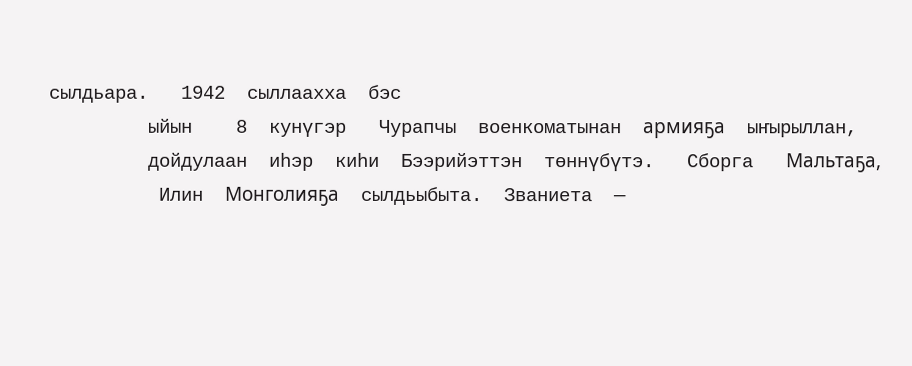сылдьара.   1942  сыллаахха  бэс
         ыйын    8  кунүгэр   Чурапчы  военкоматынан  армияҕа  ыҥырыллан,
         дойдулаан  иһэр  киһи  Бээрийэттэн  төннүбүтэ.   Сборга   Мальтаҕа,
          Илин  Монголияҕа  сылдьыбыта.  Званиета  —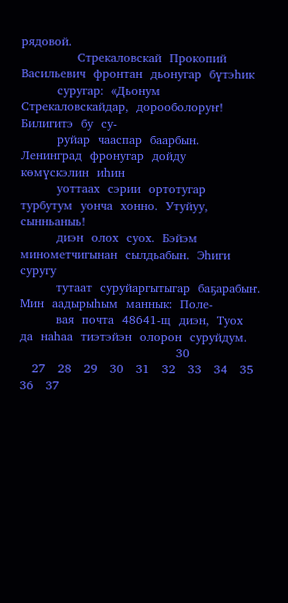рядовой.
              Стрекаловскай  Прокопий  Васильевич  фронтан  дьонугар  бүтэһик
         суругар:  «Дьонум  Стрекаловскайдар,  дорооболоруҥ!  Билигитэ  бу  су-
         руйар  чааспар  баарбын.  Ленинград  фронугар  дойду  көмүскэлин  иһин
         уоттаах  сэрии  ортотугар  турбутум  уонча  хонно.  Утуйуу,  сынньаныь!
         диэн  олох  суох.  Бэйэм  минометчигынан  сылдьабын.  Эһиги  суругу
         тутаат  суруйаргытыгар  баҕарабыҥ.  Мин  аадырыһым  маннык:  Поле-
         вая  почта  48641-щ  диэн,  Туох  да  наһаа  тиэтэйэн  олорон  суруйдум.
                                       30
   27   28   29   30   31   32   33   34   35   36   37